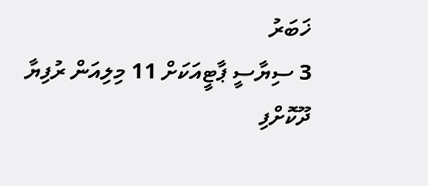ޚަބަރު
3 ސިޔާސީ ޕާޓީއަކަށް 11 މިލިއަން ރުފިޔާ ދޫކޮށްފި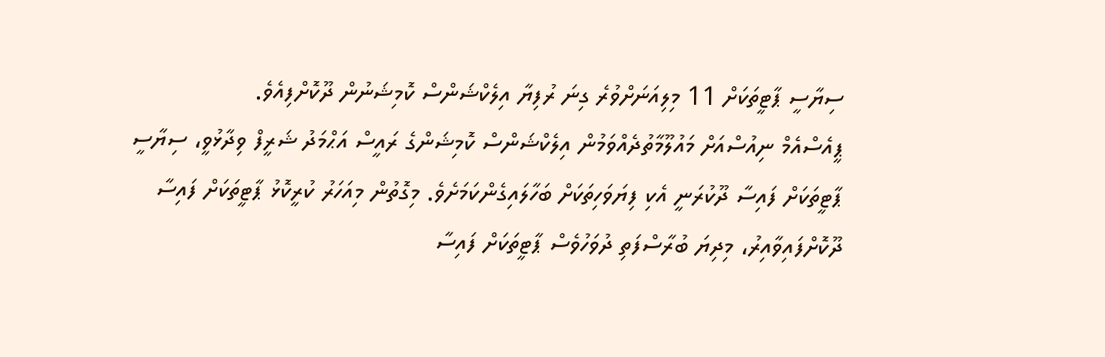ސިޔާސީ ޕާޓީތަކަށް 11 މިލިއަނަށްވުރެ ގިނަ ރުފިޔާ އިލެކްޝަންސް ކޮމިޝަނުން ދޫކޮށްފިއެވެ.
ޕީއެސްއެމް ނިއުސްއަށް މައުލޫމާތުދެއްވަމުން އިލެކްޝަންސް ކޮމިޝަންގެ ރައީސް އަޙްމަދު ޝަރީފް ވިދާޅުވީ، ސިޔާސީ ޕާޓީތަކަށް ފައިސާ ދޫކުރަނީ އެކި ފިޔަވަހިތަކަށް ބަހާލައިގެންކަމަށެވެ. މިގޮތުން މިއަހަރު ކުރީކޮޅު ޕާޓީތަކަށް ފައިސާ ދޫކޮށްފައިވާއިރު، މިދިޔަ ބުރާސްފަތި ދުވަހުވެސް ޕާޓީތަކަށް ފައިސާ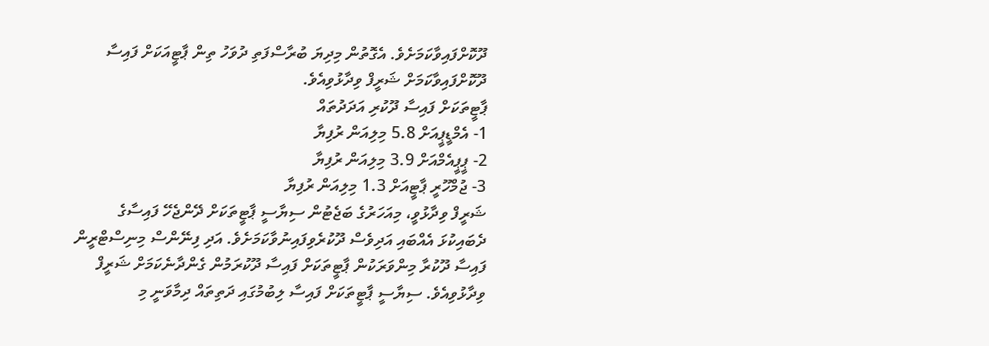ދޫކޮށްފައިވާކަމަށެވެ. އެގޮތުން މިދިޔަ ބުރާސްފަތި ދުވަހު ތިން ޕާޓީއަކަށް ފައިސާ ދޫކޮށްފައިވާކަމަށް ޝަރީފް ވިދާޅުވިއެވެ.
ޕާޓީތަކަށް ފައިސާ ދޫކުރި އަދަދުތައް
1- އެމްޑީޕީއަށް 5.8 މިލިއަން ރުފިޔާ
2- ޕީޕީއެމްއަށް 3.9 މިލިއަން ރުފިޔާ
3- ޖުމްހޫރީ ޕާޓީއަށް 1.3 މިލިއަން ރުފިޔާ
ޝަރީފް ވިދާޅުވީ، މިއަހަރުގެ ބަޖެޓުން ސިޔާސީ ޕާޓީތަކަށް ދޭންޖެހޭ ފައިސާގެ ދެބައިކުޅަ އެއްބައި އަދިވެސް ދޫކުރެވިފައިނުވާކަމަށެވެ. އަދި ފިނޭންސް މިނިސްޓްރީން ފައިސާ ދޫކުރާ މިންވަރަކުން ޕާޓީތަކަށް ފައިސާ ދޫކުރަމުން ގެންދާނެކަމަށް ޝަރީފް ވިދާޅުވިއެވެ. ސިޔާސީ ޕާޓީތަކަށް ފައިސާ ލިބުމުގައި ދަތިތައް ދިމާވަނީ މި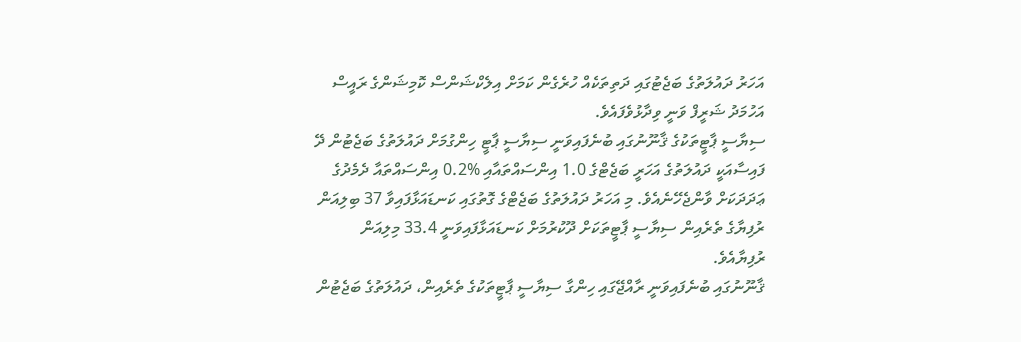އަހަރު ދައުލަތުގެ ބަޖެޓުގައި ދަތިތަކެއް ހުރެގެން ކަމަށް އިލެކްޝަންސް ކޮމިޝަންގެ ރައީސް އަހުމަދު ޝަރީފް ވަނީ ވިދާޅުވެފައެވެ.
ސިޔާސީ ޕާޓީތަކުގެ ޤާނޫނުގައި ބުނެފައިވަނީ ސިޔާސީ ޕާޓީ ހިންގުމަށް ދައުލަތުގެ ބަޖެޓުން ދޭ ފައިސާއަކީ ދައުލަތުގެ އަހަރީ ބަޖެޓްގެ 1.0 އިންސައްތައާއި %0.2 އިންސައްތައާ ދެމެދުގެ ޢަދަދަކަށް ވާންޖެހޭނެއެވެ. މި އަހަރު ދައުލަތުގެ ބަޖެޓްގެ ގޮތުގައި ކަނޑައަޅާފައިވާ 37 ބިލިއަން ރުފިޔާގެ ތެރެއިން ސިޔާސީ ޕާޓީތަކަށް ދޫކުރުމަށް ކަނޑައަޅާފައިވަނީ 33.4 މިލިއަން ރުފިޔާއެވެ.
ޤާނޫނުގައި ބުނެފައިވަނީ ރާއްޖޭގައި ހިންގާ ސިޔާސީ ޕާޓީތަކުގެ ތެރެއިން، ދައުލަތުގެ ބަޖެޓުން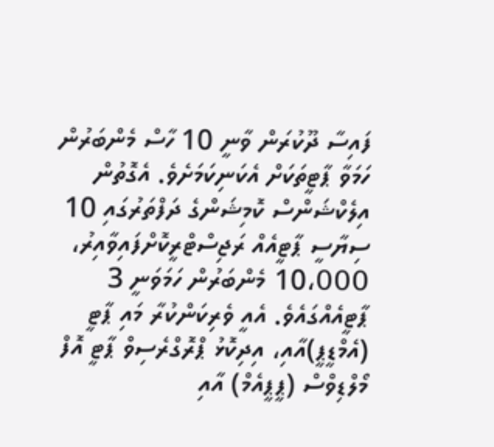ފައިސާ ދޫކުރަން ވާނީ 10 ހާސް މެންބަރުން ހަމަވާ ޕާޓީތަކަށް އެކަނިކަމަށެވެ. އެގޮތުން އިލެކްޝަންސް ކޮމިޝަންގެ ދަފްތަރުގައި 10 ސިޔާސީ ޕާޓީއެއް ރަޖިސްޓްރީކޮށްފައިވާއިރު، 10،000 މެންބަރުން ހަމަވަނީ 3 ޕާޓީއެއްގައެވެ. އެއީ ވެރިކަންކުރާ މައި ޕާޓީ (އެމްޑީޕީ)އާއި، އިދިކޮޅު ޕްރޮގްރެސިވް ޕާޓީ އޮފް މޯލްޑިވްސް (ޕީޕީއެމް) އާއި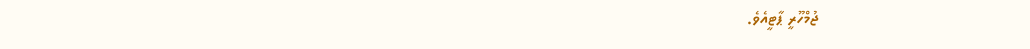ޖުމްހޫރީ ޕާޓީއެވެ.